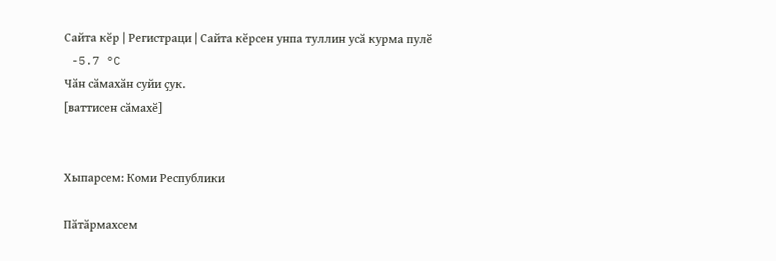Сайта кӗр | Регистраци | Сайта кӗрсен унпа туллин усӑ курма пулӗ
 -5.7 °C
Чӑн сӑмахӑн суйи ҫук.
[ваттисен сӑмахӗ]


Хыпарсем: Коми Республики

Пӑтӑрмахсем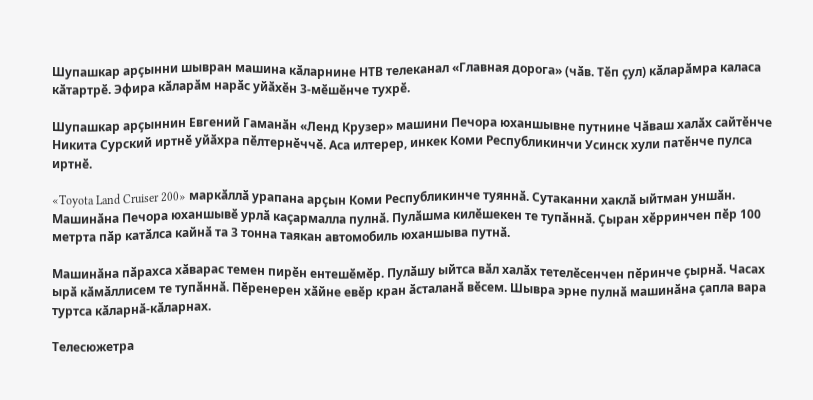Шупашкар арҫынни шывран машина кӑларнине НТВ телеканал «Главная дорога» (чӑв. Тӗп ҫул) кӑларӑмра каласа кӑтартрӗ. Эфира кӑларӑм нарӑс уйӑхӗн 3-мӗшӗнче тухрӗ.

Шупашкар арҫыннин Евгений Гаманӑн «Ленд Крузер» машини Печора юханшывне путнине Чӑваш халӑх сайтӗнче Никита Сурский иртнӗ уйӑхра пӗлтернӗччӗ. Аса илтерер, инкек Коми Республикинчи Усинск хули патӗнче пулса иртнӗ.

«Toyota Land Cruiser 200» маркӑллӑ урапана арҫын Коми Республикинче туяннӑ. Сутаканни хаклӑ ыйтман уншӑн. Машинӑна Печора юханшывӗ урлӑ каҫармалла пулнӑ. Пулӑшма килӗшекен те тупӑннӑ. Ҫыран хӗрринчен пӗр 100 метрта пӑр катӑлса кайнӑ та 3 тонна таякан автомобиль юханшыва путнӑ.

Машинӑна пӑрахса хӑварас темен пирӗн ентешӗмӗр. Пулӑшу ыйтса вӑл халӑх тетелӗсенчен пӗринче ҫырнӑ. Часах ырӑ кӑмӑллисем те тупӑннӑ. Пӗренерен хӑйне евӗр кран ӑсталанӑ вӗсем. Шывра эрне пулнӑ машинӑна ҫапла вара туртса кӑларнӑ-кӑларнах.

Телесюжетра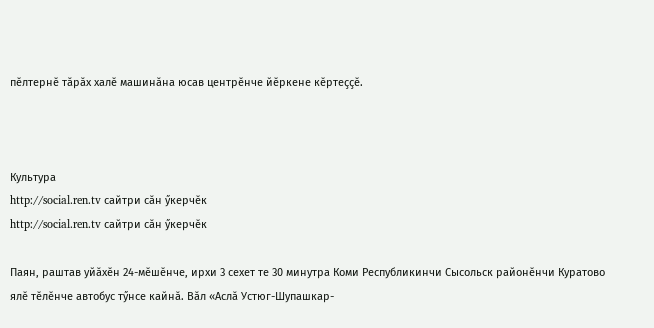пӗлтернӗ тӑрӑх халӗ машинӑна юсав центрӗнче йӗркене кӗртеҫҫӗ.



Культура
http://social.ren.tv сайтри сӑн ӳкерчӗк
http://social.ren.tv сайтри сӑн ӳкерчӗк

Паян, раштав уйӑхӗн 24-мӗшӗнче, ирхи 3 сехет те 30 минутра Коми Республикинчи Сысольск районӗнчи Куратово ялӗ тӗлӗнче автобус тӳнсе кайнӑ. Вӑл «Аслӑ Устюг-Шупашкар-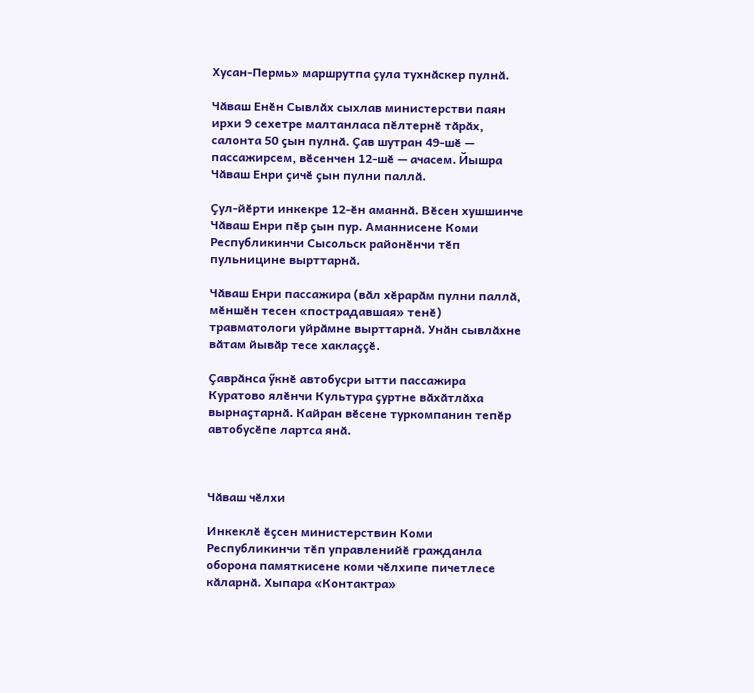Хусан-Пермь» маршрутпа ҫула тухнӑскер пулнӑ.

Чӑваш Енӗн Сывлӑх сыхлав министерстви паян ирхи 9 сехетре малтанласа пӗлтернӗ тӑрӑх, салонта 50 ҫын пулнӑ. Ҫав шутран 49-шӗ — пассажирсем, вӗсенчен 12-шӗ — ачасем. Йышра Чӑваш Енри ҫичӗ ҫын пулни паллӑ.

Ҫул-йӗрти инкекре 12-ӗн аманнӑ. Вӗсен хушшинче Чӑваш Енри пӗр ҫын пур. Аманнисене Коми Республикинчи Сысольск районӗнчи тӗп пульницине вырттарнӑ.

Чӑваш Енри пассажира (вӑл хӗрарӑм пулни паллӑ, мӗншӗн тесен «пострадавшая» тенӗ) травматологи уйрӑмне вырттарнӑ. Унӑн сывлӑхне вӑтам йывӑр тесе хаклаҫҫӗ.

Ҫаврӑнса ӳкнӗ автобусри ытти пассажира Куратово ялӗнчи Культура ҫуртне вӑхӑтлӑха вырнаҫтарнӑ. Кайран вӗсене туркомпанин тепӗр автобусӗпе лартса янӑ.



Чӑваш чӗлхи

Инкеклӗ ӗҫсен министерствин Коми Республикинчи тӗп управленийӗ гражданла оборона памяткисене коми чӗлхипе пичетлесе кӑларнӑ. Хыпара «Контактра»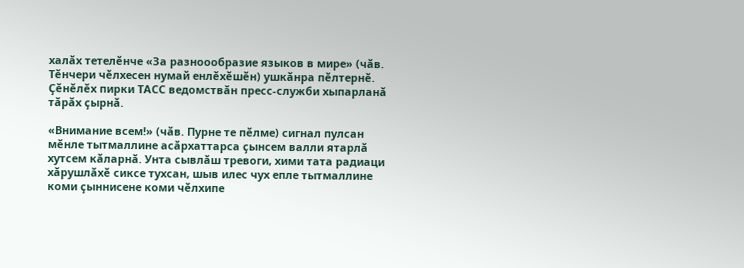халӑх тетелӗнче «За разноообразие языков в мире» (чӑв. Тӗнчери чӗлхесен нумай енлӗхӗшӗн) ушкӑнра пӗлтернӗ. Ҫӗнӗлӗх пирки ТАСС ведомствӑн пресс-служби хыпарланӑ тӑрӑх ҫырнӑ.

«Внимание всем!» (чӑв. Пурне те пӗлме) сигнал пулсан мӗнле тытмаллине асӑрхаттарса ҫынсем валли ятарлӑ хутсем кӑларнӑ. Унта сывлӑш тревоги, хими тата радиаци хӑрушлӑхӗ сиксе тухсан, шыв илес чух епле тытмаллине коми ҫыннисене коми чӗлхипе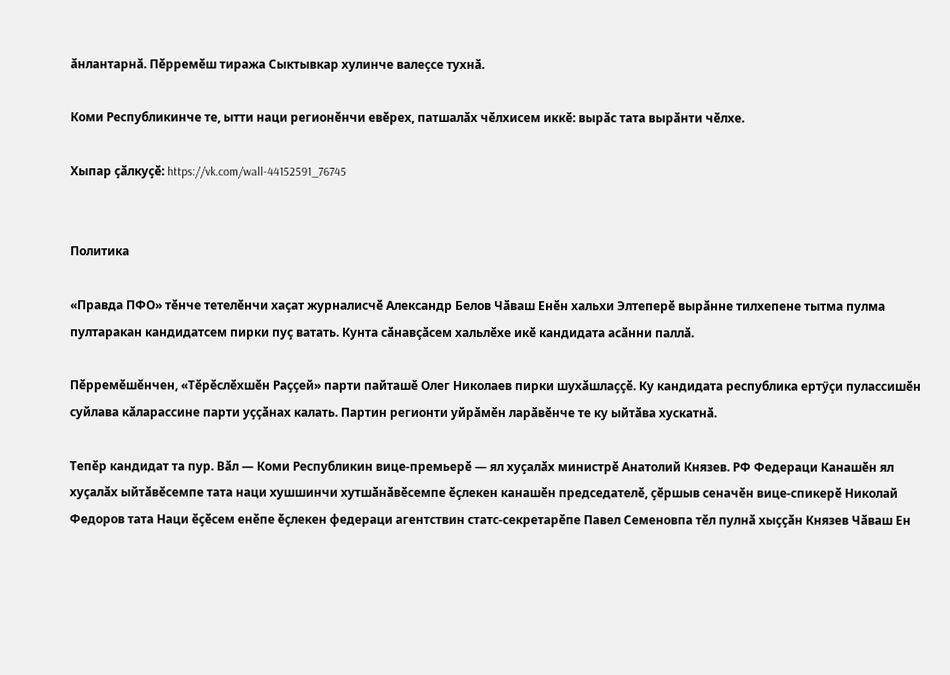ӑнлантарнӑ. Пӗрремӗш тиража Сыктывкар хулинче валеҫсе тухнӑ.

Коми Республикинче те, ытти наци регионӗнчи евӗрех, патшалӑх чӗлхисем иккӗ: вырӑс тата вырӑнти чӗлхе.

Хыпар ҫӑлкуҫӗ: https://vk.com/wall-44152591_76745


Политика

«Правда ПФО» тӗнче тетелӗнчи хаҫат журналисчӗ Александр Белов Чӑваш Енӗн хальхи Элтеперӗ вырӑнне тилхепене тытма пулма пултаракан кандидатсем пирки пуҫ ватать. Кунта сӑнавҫӑсем хальлӗхе икӗ кандидата асӑнни паллӑ.

Пӗрремӗшӗнчен, «Тӗрӗслӗхшӗн Раҫҫей» парти пайташӗ Олег Николаев пирки шухӑшлаҫҫӗ. Ку кандидата республика ертӳҫи пулассишӗн суйлава кӑларассине парти уҫҫӑнах калать. Партин регионти уйрӑмӗн ларӑвӗнче те ку ыйтӑва хускатнӑ.

Тепӗр кандидат та пур. Вӑл — Коми Республикин вице-премьерӗ — ял хуҫалӑх министрӗ Анатолий Князев. РФ Федераци Канашӗн ял хуҫалӑх ыйтӑвӗсемпе тата наци хушшинчи хутшӑнӑвӗсемпе ӗҫлекен канашӗн председателӗ, ҫӗршыв сеначӗн вице-спикерӗ Николай Федоров тата Наци ӗҫӗсем енӗпе ӗҫлекен федераци агентствин статс-секретарӗпе Павел Семеновпа тӗл пулнӑ хыҫҫӑн Князев Чӑваш Ен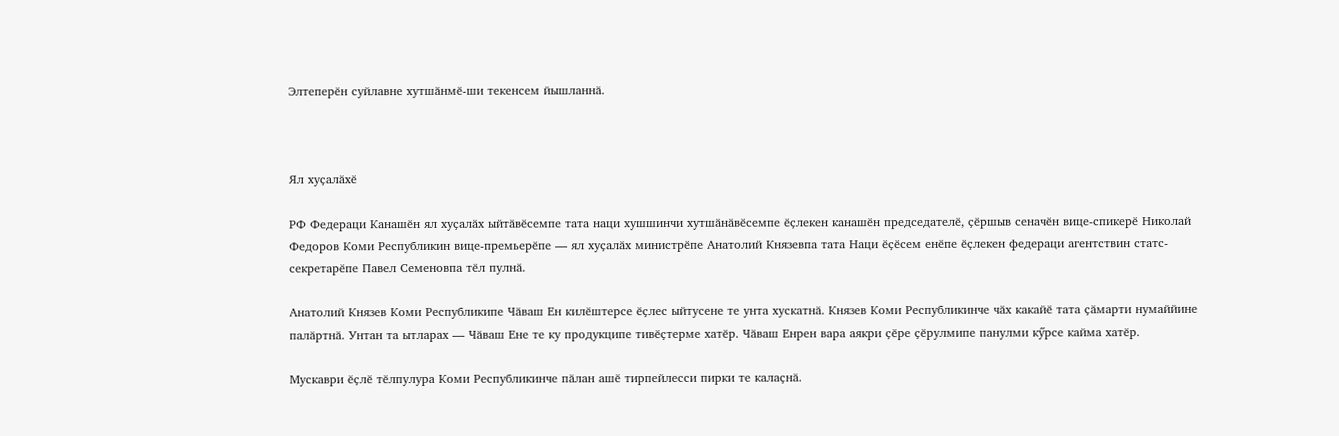Элтеперӗн суйлавне хутшӑнмӗ-ши текенсем йышланнӑ.



Ял хуҫалӑхӗ

РФ Федераци Канашӗн ял хуҫалӑх ыйтӑвӗсемпе тата наци хушшинчи хутшӑнӑвӗсемпе ӗҫлекен канашӗн председателӗ, ҫӗршыв сеначӗн вице-спикерӗ Николай Федоров Коми Республикин вице-премьерӗпе — ял хуҫалӑх министрӗпе Анатолий Князевпа тата Наци ӗҫӗсем енӗпе ӗҫлекен федераци агентствин статс-секретарӗпе Павел Семеновпа тӗл пулнӑ.

Анатолий Князев Коми Республикипе Чӑваш Ен килӗштерсе ӗҫлес ыйтусене те унта хускатнӑ. Князев Коми Республикинче чӑх какайӗ тата ҫӑмарти нумаййине палӑртнӑ. Унтан та ытларах — Чӑваш Ене те ку продукципе тивӗҫтерме хатӗр. Чӑваш Енрен вара аякри ҫӗре ҫӗрулмипе панулми кӳрсе кайма хатӗр.

Мускаври ӗҫлӗ тӗлпулура Коми Республикинче пӑлан ашӗ тирпейлесси пирки те калаҫнӑ.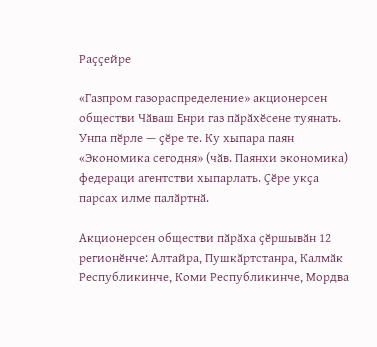Раҫҫейре

«Газпром газораспределение» акционерсен обществи Чӑваш Енри газ пӑрӑхӗсене туянать. Унпа пӗрле — ҫӗре те. Ку хыпара паян «Экономика сегодня» (чӑв. Паянхи экономика) федераци агентстви хыпарлать. Ҫӗре укҫа парсах илме палӑртнӑ.

Акционерсен обществи пӑрӑха ҫӗршывӑн 12 регионӗнче: Алтайра, Пушкӑртстанра, Калмӑк Республикинче, Коми Республикинче, Мордва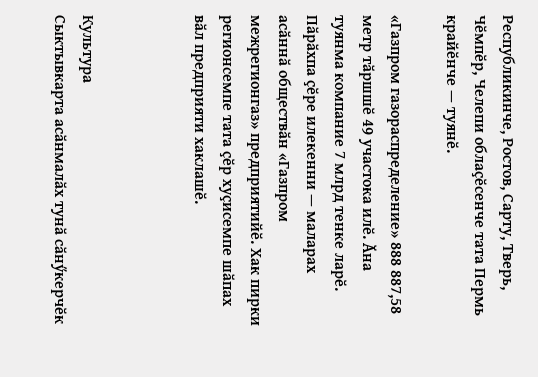Республикинче, Ростов, Сарту, Тверь, Чӗмпӗр, Челепи облаҫӗсенче тата Пермь крайӗнче — туянӗ.

«Газпром газораспределение» 888 887,58 метр тӑршшӗ 49 участока илӗ. Ӑна туянма компание 7 млрд тенке ларӗ. Пӑрӑхпа ҫӗре илекенни — маларах асӑннӑ обществӑн «Газпром межрегионгаз» предприятийӗ. Хак пирки регионсемпе тата ҫӗр хуҫисемпе шӑпах вӑл предприяти хаклашӗ.



Культура
Сыктывкарта асӑнмалӑх тунӑ сӑнӳкерчӗк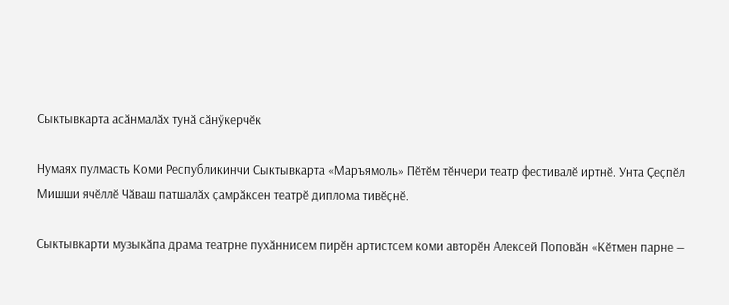Сыктывкарта асӑнмалӑх тунӑ сӑнӳкерчӗк

Нумаях пулмасть Коми Республикинчи Сыктывкарта «Маръямоль» Пӗтӗм тӗнчери театр фестивалӗ иртнӗ. Унта Ҫеҫпӗл Мишши ячӗллӗ Чӑваш патшалӑх ҫамрӑксен театрӗ диплома тивӗҫнӗ.

Сыктывкарти музыкӑпа драма театрне пухӑннисем пирӗн артистсем коми авторӗн Алексей Поповӑн «Кӗтмен парне —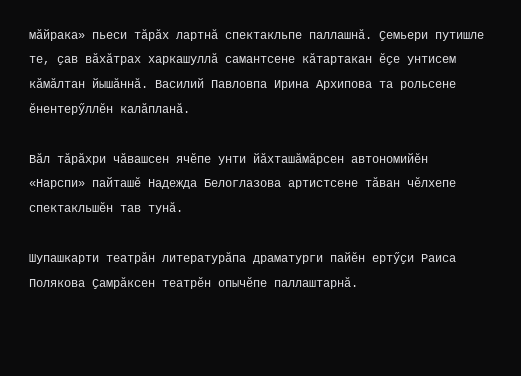мӑйрака» пьеси тӑрӑх лартнӑ спектакльпе паллашнӑ. Ҫемьери путишле те, ҫав вӑхӑтрах харкашуллӑ самантсене кӑтартакан ӗҫе унтисем кӑмӑлтан йышӑннӑ. Василий Павловпа Ирина Архипова та рольсене ӗнентерӳллӗн калӑпланӑ.

Вӑл тӑрӑхри чӑвашсен ячӗпе унти йӑхташӑмӑрсен автономийӗн «Нарспи» пайташӗ Надежда Белоглазова артистсене тӑван чӗлхепе спектакльшӗн тав тунӑ.

Шупашкарти театрӑн литературӑпа драматурги пайӗн ертӳҫи Раиса Полякова Ҫамрӑксен театрӗн опычӗпе паллаштарнӑ.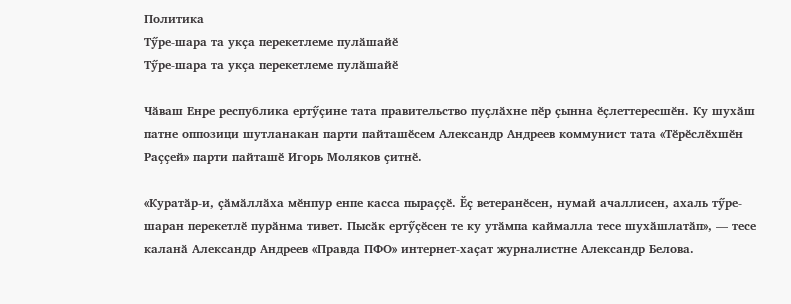Политика
Тӳре-шара та укҫа перекетлеме пулӑшайӗ
Тӳре-шара та укҫа перекетлеме пулӑшайӗ

Чӑваш Енре республика ертӳҫине тата правительство пуҫлӑхне пӗр ҫынна ӗҫлеттересшӗн. Ку шухӑш патне оппозици шутланакан парти пайташӗсем Александр Андреев коммунист тата «Тӗрӗслӗхшӗн Раҫҫей» парти пайташӗ Игорь Моляков ҫитнӗ.

«Куратӑр-и, ҫӑмӑллӑха мӗнпур енпе касса пыраҫҫӗ. Ӗҫ ветеранӗсен, нумай ачаллисен, ахаль тӳре-шаран перекетлӗ пурӑнма тивет. Пысӑк ертӳҫӗсен те ку утӑмпа каймалла тесе шухӑшлатӑп», — тесе каланӑ Александр Андреев «Правда ПФО» интернет-хаҫат журналистне Александр Белова.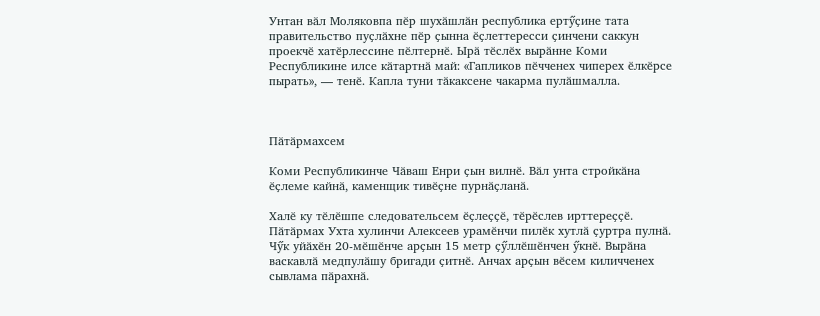Унтан вӑл Моляковпа пӗр шухӑшлӑн республика ертӳҫине тата правительство пуҫлӑхне пӗр ҫынна ӗҫлеттересси ҫинчени саккун проекчӗ хатӗрлессине пӗлтернӗ. Ырӑ тӗслӗх вырӑнне Коми Республикине илсе кӑтартнӑ май: «Гапликов пӗчченех чиперех ӗлкӗрсе пырать», — тенӗ. Капла туни тӑкаксене чакарма пулӑшмалла.



Пӑтӑрмахсем

Коми Республикинче Чӑваш Енри ҫын вилнӗ. Вӑл унта стройкӑна ӗҫлеме кайнӑ, каменщик тивӗҫне пурнӑҫланӑ.

Халӗ ку тӗлӗшпе следовательсем ӗҫлеҫҫӗ, тӗрӗслев ирттереҫҫӗ. Пӑтӑрмах Ухта хулинчи Алексеев урамӗнчи пилӗк хутлӑ ҫуртра пулнӑ. Чӳк уйӑхӗн 20-мӗшӗнче арҫын 15 метр ҫӳллӗшӗнчен ӳкнӗ. Вырӑна васкавлӑ медпулӑшу бригади ҫитнӗ. Анчах арҫын вӗсем киличченех сывлама пӑрахнӑ.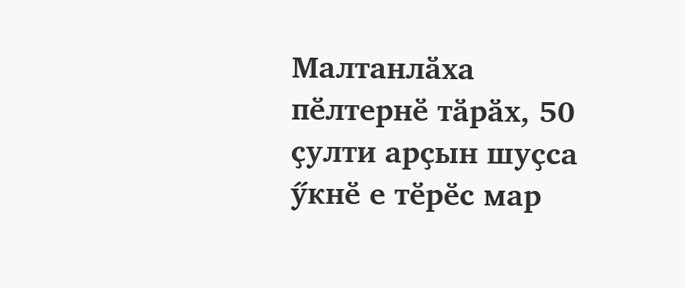Малтанлӑха пӗлтернӗ тӑрӑх, 50 ҫулти арҫын шуҫса ӳкнӗ е тӗрӗс мар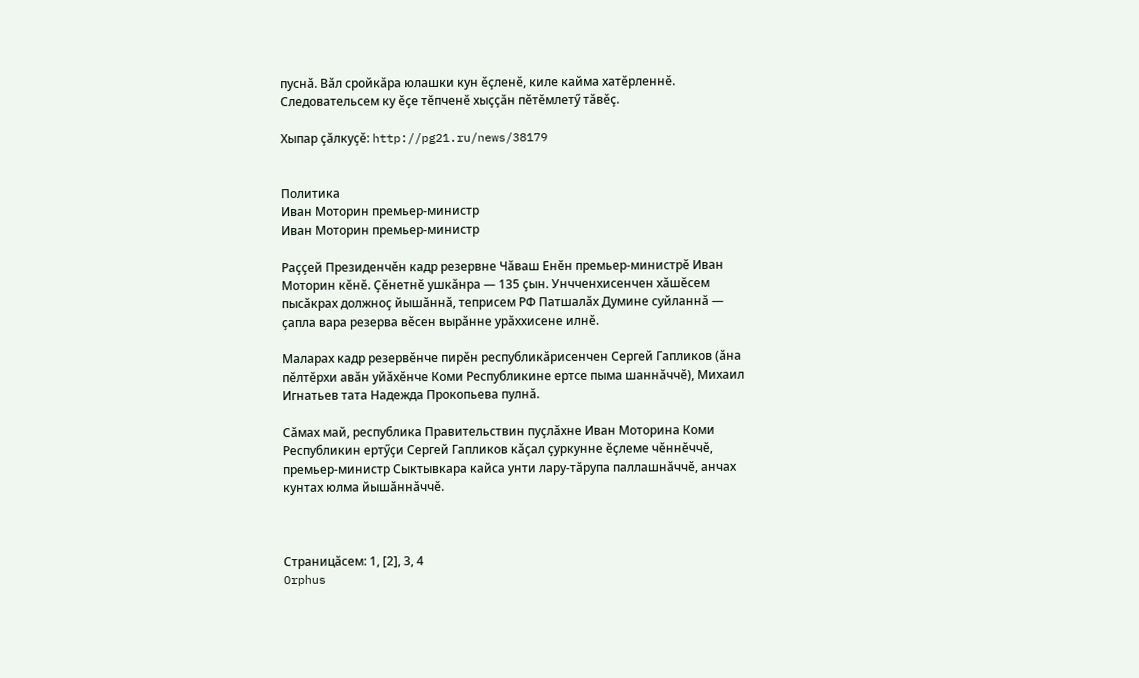пуснӑ. Вӑл сройкӑра юлашки кун ӗҫленӗ, киле кайма хатӗрленнӗ. Следовательсем ку ӗҫе тӗпченӗ хыҫҫӑн пӗтӗмлетӳ тӑвӗҫ.

Хыпар ҫӑлкуҫӗ: http://pg21.ru/news/38179


Политика
Иван Моторин премьер-министр
Иван Моторин премьер-министр

Раҫҫей Президенчӗн кадр резервне Чӑваш Енӗн премьер-министрӗ Иван Моторин кӗнӗ. Ҫӗнетнӗ ушкӑнра — 135 ҫын. Унчченхисенчен хӑшӗсем пысӑкрах должноҫ йышӑннӑ, теприсем РФ Патшалӑх Думине суйланнӑ — ҫапла вара резерва вӗсен вырӑнне урӑххисене илнӗ.

Маларах кадр резервӗнче пирӗн республикӑрисенчен Сергей Гапликов (ӑна пӗлтӗрхи авӑн уйӑхӗнче Коми Республикине ертсе пыма шаннӑччӗ), Михаил Игнатьев тата Надежда Прокопьева пулнӑ.

Сӑмах май, республика Правительствин пуҫлӑхне Иван Моторина Коми Республикин ертӳҫи Сергей Гапликов кӑҫал ҫуркунне ӗҫлеме чӗннӗччӗ, премьер-министр Сыктывкара кайса унти лару-тӑрупа паллашнӑччӗ, анчах кунтах юлма йышӑннӑччӗ.



Страницӑсем: 1, [2], 3, 4
Orphus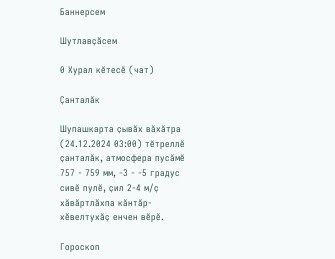Баннерсем

Шутлавҫӑсем

0 Хурал кӗтесӗ (чат)

Ҫанталӑк

Шупашкарта ҫывӑх вӑхӑтра (24.12.2024 03:00) тӗтреллӗ ҫанталӑк, атмосфера пусӑмӗ 757 - 759 мм, -3 - -5 градус сивӗ пулӗ, ҫил 2-4 м/ҫ хӑвӑртлӑхпа кӑнтӑр-хӗвелтухӑҫ енчен вӗрӗ.

Гороскоп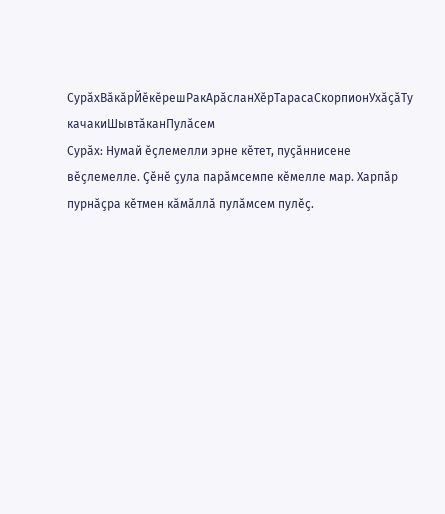СурӑхВӑкӑрЙӗкӗрешРакАрӑсланХӗрТарасаСкорпионУхӑҫӑТу качакиШывтӑканПулӑсем
Сурӑх: Нумай ӗҫлемелли эрне кӗтет, пуҫӑннисене вӗҫлемелле. Ҫӗнӗ ҫула парӑмсемпе кӗмелле мар. Харпӑр пурнӑҫра кӗтмен кӑмӑллӑ пулӑмсем пулӗҫ.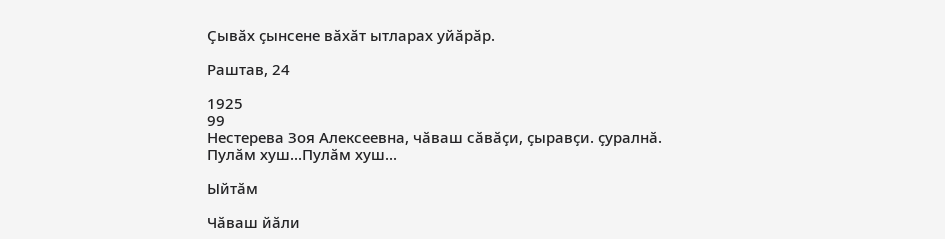Ҫывӑх ҫынсене вӑхӑт ытларах уйӑрӑр.

Раштав, 24

1925
99
Нестерева Зоя Алексеевна, чӑваш сӑвӑҫи, ҫыравҫи. ҫуралнӑ.
Пулӑм хуш...Пулӑм хуш...

Ыйтӑм

Чӑваш йӑли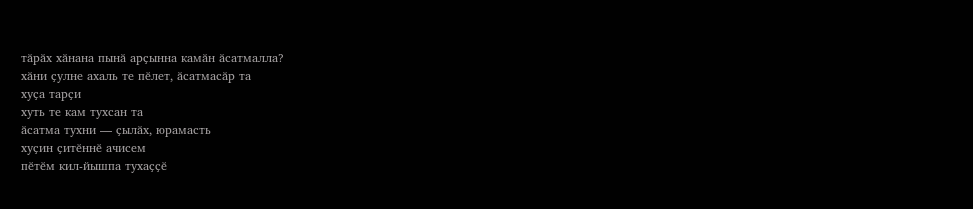тӑрӑх хӑнана пынӑ арҫынна камӑн ӑсатмалла?
хӑни ҫулне ахаль те пӗлет, ӑсатмасӑр та
хуҫа тарҫи
хуть те кам тухсан та
ӑсатма тухни — ҫылӑх, юрамасть
хуҫин ҫитӗннӗ ачисем
пӗтӗм кил-йышпа тухаҫҫӗ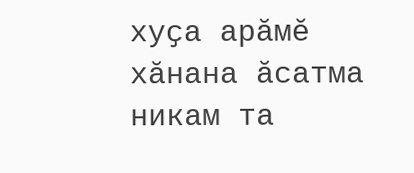хуҫа арӑмӗ
хӑнана ӑсатма никам та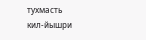тухмасть
кил-йышри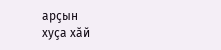арҫын
хуҫа хӑй